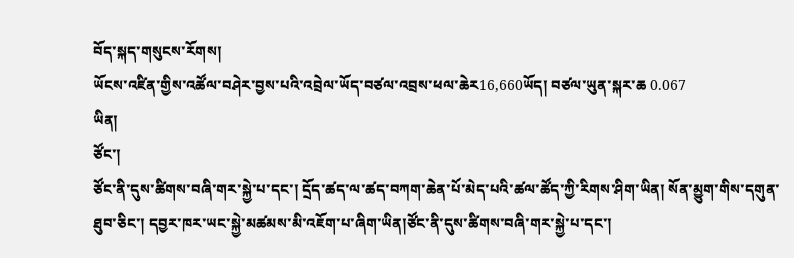བོད་སྐད་གསུངས་རོགས།
ཡོངས་འཛིན་གྱིས་འཚོལ་བཤེར་བྱས་པའི་འབྲེལ་ཡོད་བཙལ་འབྲས་ཕལ་ཆེར16,660ཡོད། བཙལ་ཡུན་སྐར་ཆ 0.067
ཡིན།
ཙོང་།
ཙོང་ནི་དུས་ཚིགས་བཞི་གར་སྐྱེ་པ་དང་། དྲོད་ཚད་ལ་ཚད་བཀག་ཆེན་པོ་མེད་པའི་ཚལ་ཚོད་ཀྱི་རིགས་ཤིག་ཡིན། སོན་མྱུག་གིས་དགུན་ཐུབ་ཅིང་། དབྱར་ཁར་ཡང་སྐྱེ་མཚམས་མི་འཇོག་པ་ཞིག་ཡིན།ཙོང་ནི་དུས་ཚིགས་བཞི་གར་སྐྱེ་པ་དང་།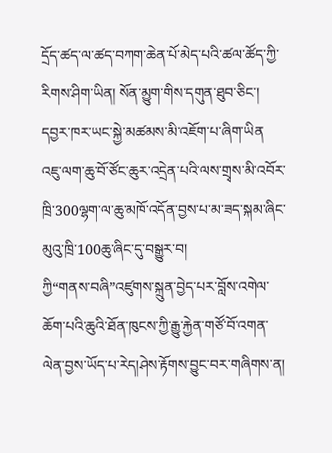དྲོད་ཚད་ལ་ཚད་བཀག་ཆེན་པོ་མེད་པའི་ཚལ་ཚོད་ཀྱི་རིགས་ཤིག་ཡིན། སོན་མྱུག་གིས་དགུན་ཐུབ་ཅིང་། དབྱར་ཁར་ཡང་སྐྱེ་མཚམས་མི་འཇོག་པ་ཞིག་ཡིན
འཇུ་ལག་ཆུ་བོ་ཙོང་ཆུར་འདྲེན་པའི་ལས་གྲྭས་མི་འབོར་ཁྲི་300ལྷག་ལ་ཆུ་མཁོ་འདོན་བྱས་པ་མ་ཟད་སྐམ་ཞིང་མུའུ་ཁྲི་100ཆུ་ཞིང་དུ་བསྒྱུར་བ།
ཀྱི“གནས་བཞི”འཛུགས་སྐྲུན་བྱེད་པར་བློས་འགེལ་ཆོག་པའི་ཆུའི་ཐོན་ཁུངས་ཀྱི་རྒྱུ་རྐྱེན་གཙོ་བོ་འགན་ལེན་བྱས་ཡོད་པ་རེད།ཤེས་རྟོགས་བྱུང་བར་གཞིགས་ན།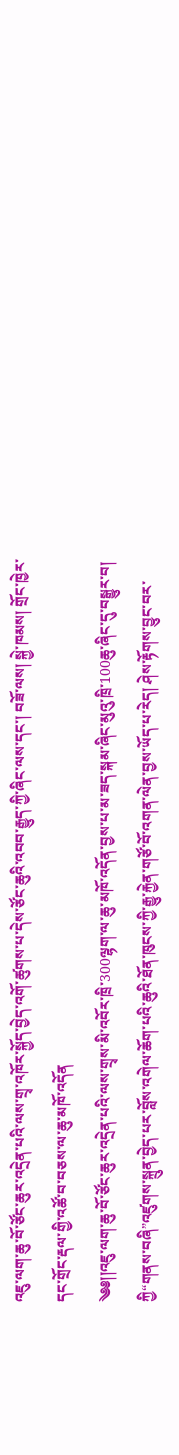འཇུ་ལག་ཆུ་བོ་ཙོང་ཆུར་འདྲེན་པའི་ལས་གྲྭ་འཁོར་སྐྱོད་བྱེད་འགོ་ཚུགས་པ་དེས་ཙོང་ཆུའི་འབབ་རྒྱུད་ཀྱི་ཞིང་ལས་དང་། བཟོ་ལས། སྐྱེ་ཁམས། གྲོང་ཁྱེར་དང་གྲོང་རྡལ་གྱི་འཚོ་བ་བཅས་ལ་ཆུ་མཁོ་འདོན
༄༅།།འཇུ་ལག་ཆུ་བོ་ཙོང་ཆུར་འདྲེན་པའི་ལས་གྲྭས་མི་འབོར་ཁྲི་300ལྷག་ལ་ཆུ་མཁོ་འདོན་བྱས་པ་མ་ཟད་སྐམ་ཞིང་མུའུ་ཁྲི་100ཆུ་ཞིང་དུ་བསྒྱུར་བ།
ཀྱི“གནས་བཞི”འཛུགས་སྐྲུན་བྱེད་པར་བློས་འགེལ་ཆོག་པའི་ཆུའི་ཐོན་ཁུངས་ཀྱི་རྒྱུ་རྐྱེན་གཙོ་བོ་འགན་ལེན་བྱས་ཡོད་པ་རེད། ཤེས་རྟོགས་བྱུང་བར་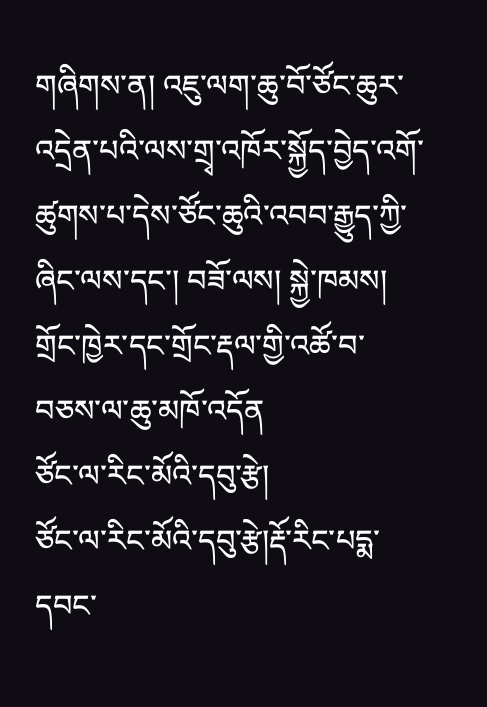གཞིགས་ན། འཇུ་ལག་ཆུ་བོ་ཙོང་ཆུར་འདྲེན་པའི་ལས་གྲྭ་འཁོར་སྐྱོད་བྱེད་འགོ་ཚུགས་པ་དེས་ཙོང་ཆུའི་འབབ་རྒྱུད་ཀྱི་ཞིང་ལས་དང་། བཟོ་ལས། སྐྱེ་ཁམས། གྲོང་ཁྱེར་དང་གྲོང་རྡལ་གྱི་འཚོ་བ་བཅས་ལ་ཆུ་མཁོ་འདོན
ཙོང་ལ་རིང་མོའི་དབུ་རྩེ།
ཙོང་ལ་རིང་མོའི་དབུ་རྩེ།རྡོ་རིང་པདྨ་དབང་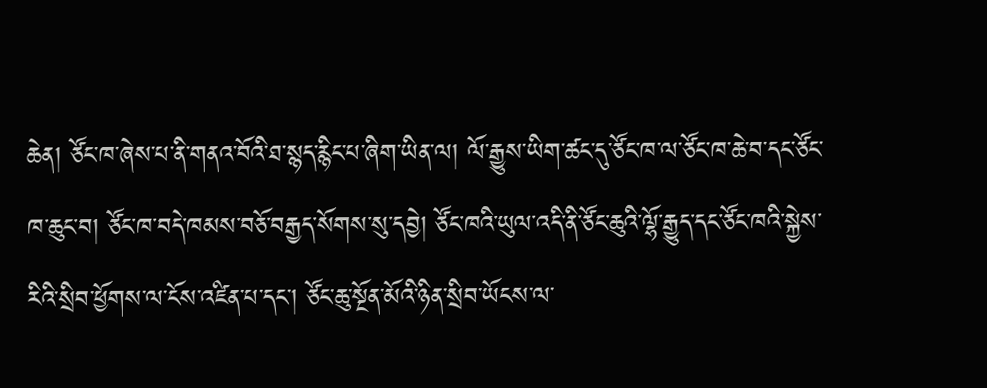ཆེན། ཙོང་ཁ་ཞེས་པ་ནི་གནའ་བོའི་ཐ་སྙད་རྙིང་པ་ཞིག་ཡིན་ལ། ལོ་རྒྱུས་ཡིག་ཚང་དུ་ཙོང་ཁ་ལ་ཙོང་ཁ་ཆེ་བ་དང་ཙོང་ཁ་ཆུང་བ། ཙོང་ཁ་བདེ་ཁམས་བཅོ་བརྒྱད་སོགས་སུ་དབྱེ། ཙོང་ཁའི་ཡུལ་འདི་ནི་ཙོང་ཆུའི་ལྷོ་རྒྱུད་དང་ཙོང་ཁའི་སྐྱེས་རིའི་སྲིབ་ཕྱོགས་ལ་ངོས་འཛིན་པ་དང་། ཙོང་ཆུ་སྔོན་མོའི་ཉིན་སྲིབ་ཡོངས་ལ་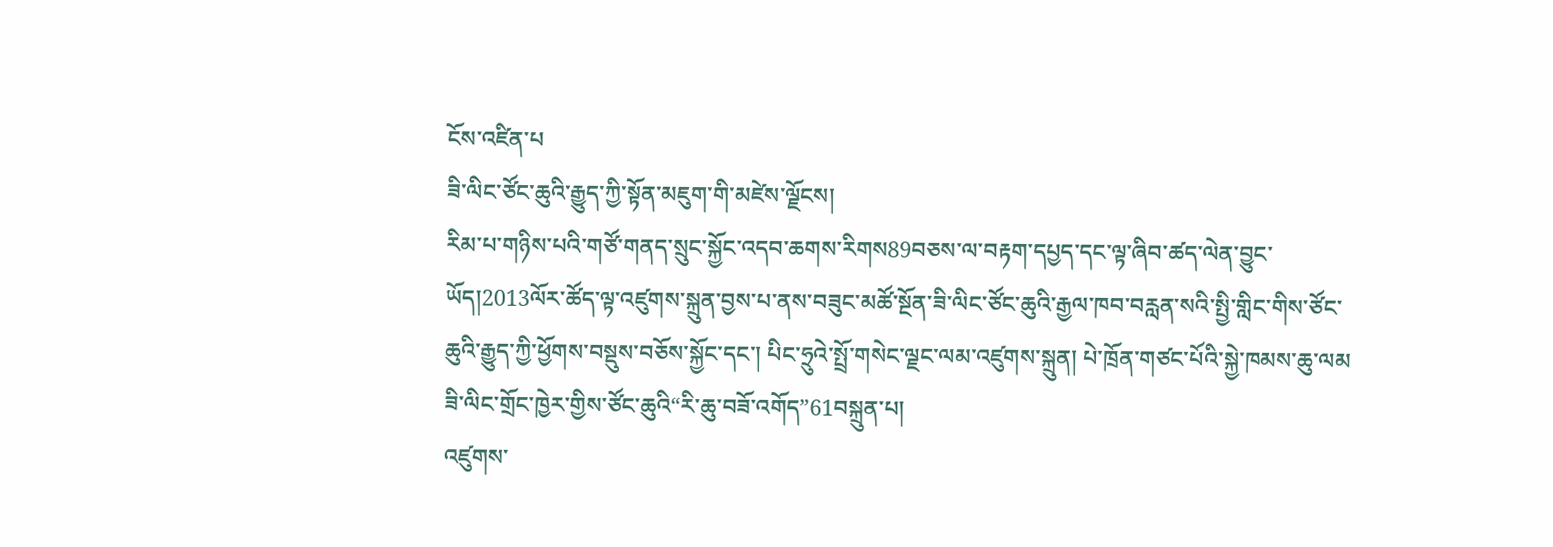ངོས་འཛིན་པ
ཟི་ལིང་ཙོང་ཆུའི་རྒྱུད་ཀྱི་སྟོན་མཇུག་གི་མཛེས་ལྗོངས།
རིམ་པ་གཉིས་པའི་གཙོ་གནད་སྲུང་སྐྱོང་འདབ་ཆགས་རིགས89བཅས་ལ་བརྟག་དཔྱད་དང་ལྟ་ཞིབ་ཚད་ལེན་བྱུང་ཡོད།2013ལོར་ཚོད་ལྟ་འཛུགས་སྐྲུན་བྱས་པ་ནས་བཟུང་མཚོ་སྔོན་ཟི་ལིང་ཙོང་ཆུའི་རྒྱལ་ཁབ་བརླན་སའི་སྤྱི་གླིང་གིས་ཙོང་ཆུའི་རྒྱུད་ཀྱི་ཕྱོགས་བསྡུས་བཅོས་སྐྱོང་དང་། པིང་ཧྲུའེ་སྤྲོ་གསེང་ལྗང་ལམ་འཛུགས་སྐྲུན། པེ་ཁྲོན་གཙང་པོའི་སྐྱེ་ཁམས་ཆུ་ལམ
ཟི་ལིང་གྲོང་ཁྱེར་གྱིས་ཙོང་ཆུའི“རི་ཆུ་བཟོ་འགོད”61བསྐྲུན་པ།
འཛུགས་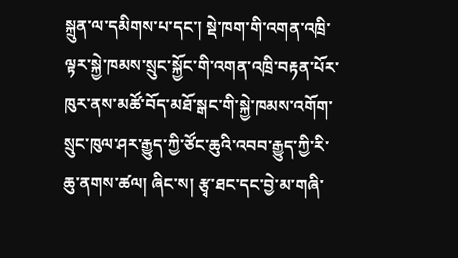སྐྲུན་ལ་དམིགས་པ་དང་། སྡེ་ཁག་གི་འགན་འཁྲི་ལྟར་སྐྱེ་ཁམས་སྲུང་སྐྱོང་གི་འགན་འཁྲི་བརྟན་པོར་ཁུར་ནས་མཚོ་བོད་མཐོ་སྒང་གི་སྐྱེ་ཁམས་འགོག་སྲུང་ཁུལ་ཤར་རྒྱུད་ཀྱི་ཙོང་ཆུའི་འབབ་རྒྱུད་ཀྱི་རི་ཆུ་ནགས་ཚལ། ཞིང་ས། རྩྭ་ཐང་དང་བྱེ་མ་གཞི་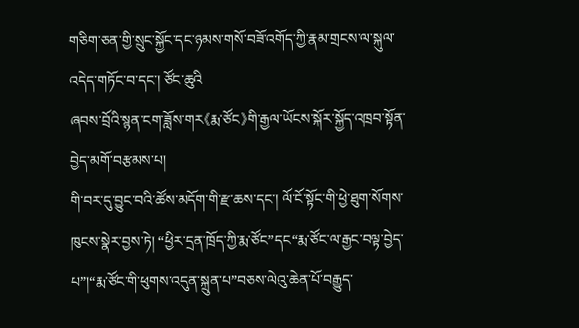གཅིག་ཅན་གྱི་སྲུང་སྐྱོང་དང་ཉམས་གསོ་བཟོ་འགོད་ཀྱི་རྣམ་གྲངས་ལ་སྐུལ་འདེད་གཏོང་བ་དང་། ཙོང་ཆུའི
ཞབས་བྲོའི་སྙན་ངག་ཟློས་གར《རྨ་ཙོང》གི་རྒྱལ་ཡོངས་སྐོར་སྐྱོད་འཁྲབ་སྟོན་བྱེད་མགོ་བརྩམས་པ།
གི་བར་དུ་བྱུང་བའི་ཚོས་མདོག་གི་རྫ་ཆས་དང་། ལོ་ངོ་སྟོང་གི་ཕྱེ་ཐུག་སོགས་ཁུངས་སྣེར་བྱས་ཏེ། “ཕྱིར་དྲན་ཁྲོད་ཀྱི་རྨ་ཙོང”དང“རྨ་ཙོང་ལ་རྒྱང་བལྟ་བྱེད་པ”།“རྨ་ཙོང་གི་ཕུགས་འདུན་སྐྲུན་པ”བཅས་ལེའུ་ཆེན་པོ་བརྒྱུད་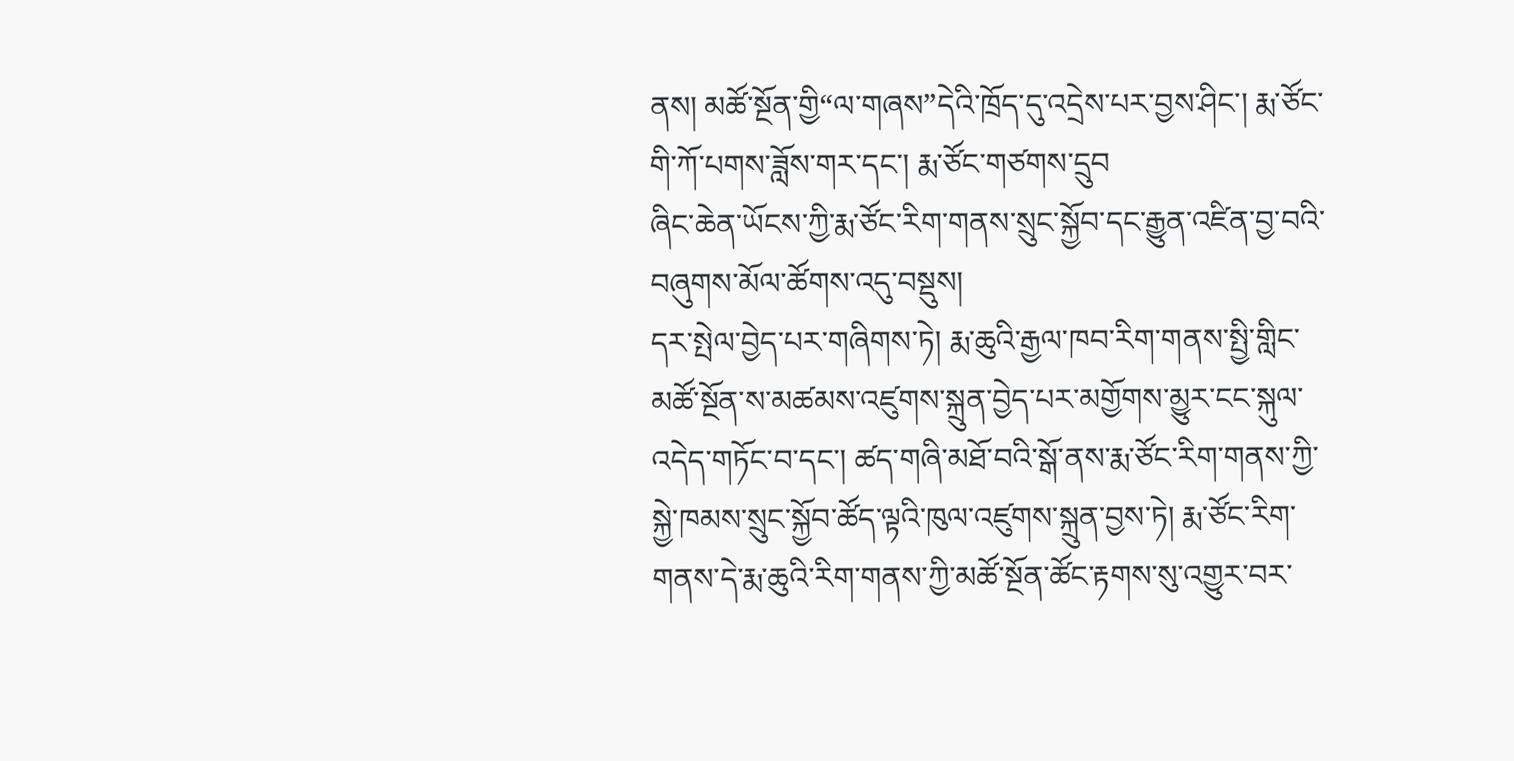ནས། མཚོ་སྔོན་གྱི“ལ་གཞས”དེའི་ཁྲོད་དུ་འདྲེས་པར་བྱས་ཤིང་། རྨ་ཙོང་གི་ཀོ་པགས་ཟློས་གར་དང་། རྨ་ཙོང་གཙགས་དྲུབ
ཞིང་ཆེན་ཡོངས་ཀྱི་རྨ་ཙོང་རིག་གནས་སྲུང་སྐྱོབ་དང་རྒྱུན་འཛིན་བྱ་བའི་བཞུགས་མོལ་ཚོགས་འདུ་བསྡུས།
དར་སྤེལ་བྱེད་པར་གཞིགས་ཏེ། རྨ་ཆུའི་རྒྱལ་ཁབ་རིག་གནས་སྤྱི་གླིང་མཚོ་སྔོན་ས་མཚམས་འཛུགས་སྐྲུན་བྱེད་པར་མགྱོགས་མྱུར་ངང་སྐུལ་འདེད་གཏོང་བ་དང་། ཚད་གཞི་མཐོ་བའི་སྒོ་ནས་རྨ་ཙོང་རིག་གནས་ཀྱི་སྐྱེ་ཁམས་སྲུང་སྐྱོབ་ཚོད་ལྟའི་ཁུལ་འཛུགས་སྐྲུན་བྱས་ཏེ། རྨ་ཙོང་རིག་གནས་དེ་རྨ་ཆུའི་རིག་གནས་ཀྱི་མཚོ་སྔོན་ཚོང་རྟགས་སུ་འགྱུར་བར་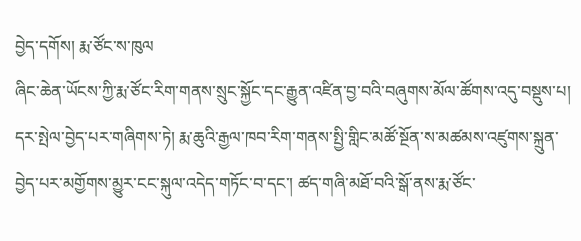བྱེད་དགོས། རྨ་ཙོང་ས་ཁུལ
ཞིང་ཆེན་ཡོངས་ཀྱི་རྨ་ཙོང་རིག་གནས་སྲུང་སྐྱོང་དང་རྒྱུན་འཛིན་བྱ་བའི་བཞུགས་མོལ་ཚོགས་འདུ་བསྡུས་པ།
དར་སྤེལ་བྱེད་པར་གཞིགས་ཏེ། རྨ་ཆུའི་རྒྱལ་ཁབ་རིག་གནས་སྤྱི་གླིང་མཚོ་སྔོན་ས་མཚམས་འཛུགས་སྐྲུན་བྱེད་པར་མགྱོགས་མྱུར་ངང་སྐུལ་འདེད་གཏོང་བ་དང་། ཚད་གཞི་མཐོ་བའི་སྒོ་ནས་རྨ་ཙོང་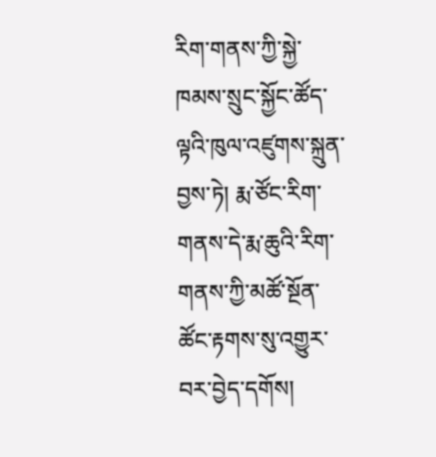རིག་གནས་ཀྱི་སྐྱེ་ཁམས་སྲུང་སྐྱོང་ཚོད་ལྟའི་ཁུལ་འཛུགས་སྐྲུན་བྱས་ཏེ། རྨ་ཙོང་རིག་གནས་དེ་རྨ་ཆུའི་རིག་གནས་ཀྱི་མཚོ་སྔོན་ཚོང་རྟགས་སུ་འགྱུར་བར་བྱེད་དགོས།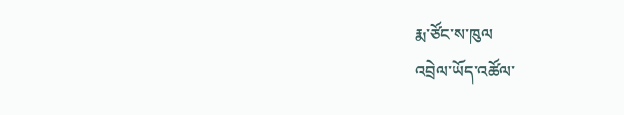རྨ་ཙོང་ས་ཁུལ
འབྲེལ་ཡོད་འཚོལ་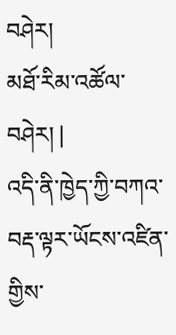བཤེར།
མཐོ་རིམ་འཚོལ་བཤེར། |
འདི་ནི་ཁྱེད་ཀྱི་བཀའ་བརྡ་ལྟར་ཡོངས་འཛིན་གྱིས་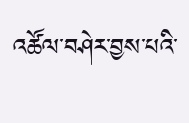འཚོལ་བཤེར་བྱས་པའི་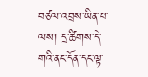བཙལ་འབྲས་ཡིན་པ་ལས། དྲ་ཚིགས་དེ་གའི་ནང་དོན་དང་ལྟ་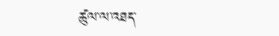ཚུལ་ལ་འཐད་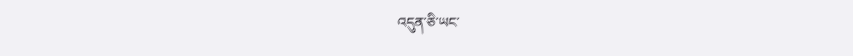འདུན་ཅི་ཡང་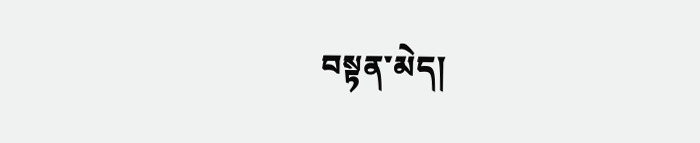བསྟན་མེད།